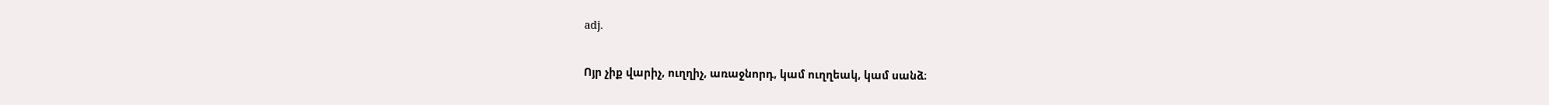adj.

Ոյր չիք վարիչ, ուղղիչ, առաջնորդ, կամ ուղղեակ, կամ սանձ։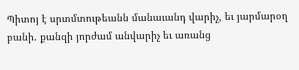Պիտոյ է սրտմտութեանն մանաւանդ վարիչ, եւ յարմարօղ բանի. քանզի յորժամ անվարիչ եւ առանց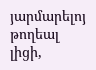յարմարելոյ թողեալ լիցի,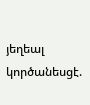յեղեալ կործանեսցէ.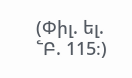(Փիլ. ել. ՟Բ. 115։)